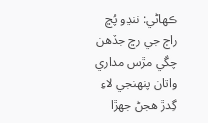ڪهاڻي: ننڍو پُڇ
راڄ جي رڇ جڏهن چڱي مڙس مداري واتان پنهنجي لاءِ گِدڙ هجڻ جهڙا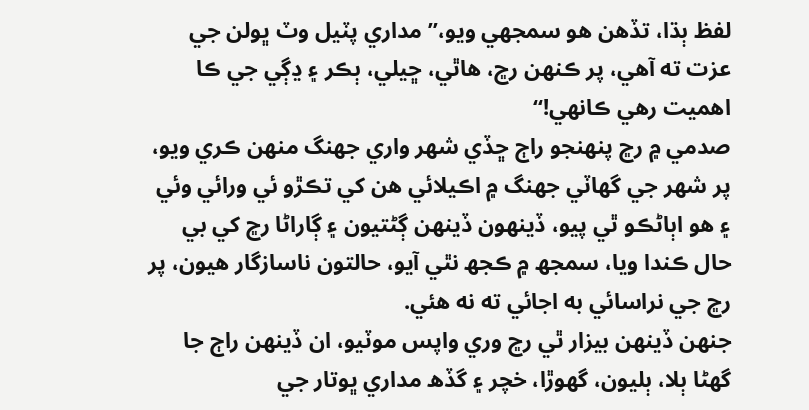لفظ ٻڌا، تڏهن هو سمجهي ويو،”مداري پٽيل وٽ ڀولن جي عزت ته آهي، پر ڪنهن رڇ، هاٿي، ڇيلي، ٻڪر ۽ ڍڳي جي ڪا اهميت رهي ڪانهي!“
صدمي ۾ رڇ پنهنجو راڄ ڇڏي شهر واري جهنگ منهن ڪري ويو، پر شهر جي گهاٽي جهنگ ۾ اڪيلائي هن کي تڪڙو ئي ورائي وئي ۽ هو اٻاڻڪو ٿي پيو، ڏينهون ڏينهن ڳڻتيون ۽ ڳاراڻا رڇ کي بي حال ڪندا ويا، سمجھ ۾ ڪجھ نٿي آيو، حالتون ناسازگار هيون، پر رڇ جي نراسائي به اجائي ته نه هئي.
جنهن ڏينهن بيزار ٿي رڇ وري واپس موٽيو، ان ڏينهن راڄ جا گهڻا ٻلا، ٻليون، گهوڙا، خچر ۽ گڏھ مداري ڀوتار جي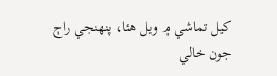کيل تماشي ۾ ويل هئا، پنهنجي راڄ جون خالي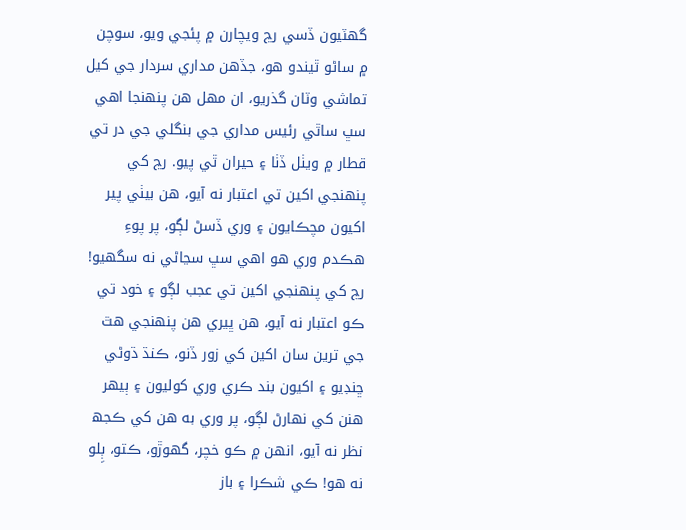گهٽيون ڏسي رڇ ويچارن ۾ پئجي ويو، سوچن ۾ ساڻو ٿيندو هو، جڏهن مداري سردار جي کيل تماشي وٽان گذريو، ان مهل هن پنهنجا اهي سڀ ساٿي رئيس مداري جي بنگلي جي در تي قطار ۾ ويٺل ڏٺا ۽ حيران ٿي پيو. رڇ کي پنهنجي اکين تي اعتبار نه آيو، هن بيٺي پير اکيون مچڪايون ۽ وري ڏسڻ لڳو، پر پوءِ هڪدم وري هو اهي سڀ سڃاڻي نه سگهيو!
رڇ کي پنهنجي اکين تي عجب لڳو ۽ خود تي ڪو اعتبار نه آيو، هن ڀيري هن پنهنجي هٿ جي ترين سان اکين کي زور ڏنو، ڪنڌ ڌوڻي ڇنڊيو ۽ اکيون بند ڪري وري کوليون ۽ ٻيهر هنن کي نهارڻ لڳو، پر وري به هن کي ڪجھ نظر نه آيو، انهن ۾ ڪو خچر، گهوڙو، ڪتو، ٻِلو نه هو! ڪي شڪرا ۽ باز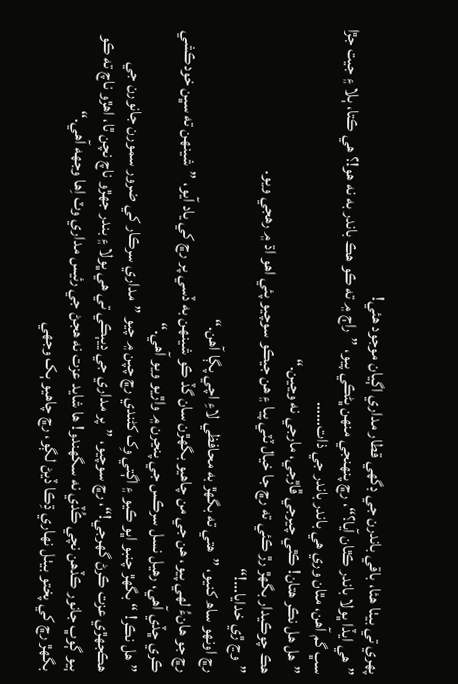پھري تي بيٺا هئا، باقي باندرن جي ڊگهي قطار مداري اڳيان موجود هئي!
”هي ايڏا ڀولا باندر ڪٿان آيا؟“، رڇ پنهنجي منهن ڀڻڪي پيو، ”راڄ ۾ ته ڪو هڪ باندر به نه هو!؟ هي ڪتا، ٻلا ۽ جيت جڙا سڀ گم آهن، مٿان وري هي باندر باندر جي ذات……
”هل هل نڪر هتان! ڪٿي چيرجي ڦاڙجي، مارجي نه وڃين.“
هڪ چوڪيدار بگهڙ رڙ ڪئي ته رڇ جا خيال ٽٽي پيا ۽ هن جيڪو سوچيو پئي اهو اڌ ۾ رهجي ويو.
”وڃ ڙي خدايا…!“
رڇ اونهو ساھ کنيو، ”هتي ته بگهڙ به محافظي لاءِ اچي پڳا آهن.“
رڇ جو هانءُ لهي پيو، هن جي من چاهيو بگهڙن سان گڏ ڪو شينهن به ڏسي پر رڇ کي ياد آيو، ”شينهن ته سڀن خودڪشي ڪري ڇڏي آهي، رهيل نسل سرڪس جي پنڃرن ۾ واڙيو ويو آهي.“
”هل نڪر! “ بگهڙ چنبو اڀو ڪيو ۽ اڳتي وِک کڻندي رڇ چپن ۾ چيو ”مداري سرڪار کي ضرور سمورن جانورن جي هڪجهڙي عزت ڪرڻ گهرجي!“، رڇ سوچيو، ”پر مداري جي ڍيٻڪي تي هي ڀولا ۽ بندر جهڙو ناچ نچن ٿا، اهڙو ناچ ته ڪو ٻيو ڳوڀ جانور ڪڏهن نچي ڪُڏي نه سگهندو! ها شايد عزت نه هجڻ جي رئيس مداري وٽ اِها وجهه آهي.“
بگهڙ رڇ کي پختو بيٺل نهاري ڌِڪا ڏيڻ لڳو، رڇ چاهيو ٻک وجهي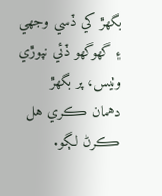بگهڙ کي ڏسي وجهي ۽ گهوگهو ڏئي نپوڙي وٺيس، پر بگهڙ دهمان ڪري هل ڪرڻ لڳو.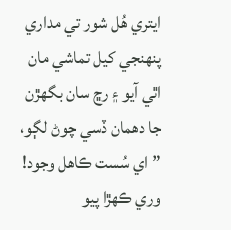ايتري هُل شور تي مداري پنهنجي کيل تماشي مان اٿي آيو ۽ رڇ سان بگهڙن جا دهمان ڏسي چوڻ لڳو، ”اي سُست ڪاهل وجود! وري ڪهڙا پيو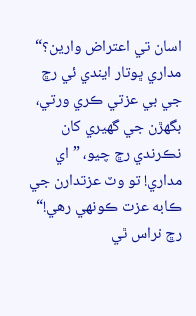اسان تي اعتراض وارين؟“
مداري ڀوتار ايندي ئي رڇ جي بي عزتي ڪري ورتي، بگهڙن جي گهيري کان نڪرندي رڇ چيو، ”اي مداري! تو وٽ عزتدارن جي ڪابه عزت ڪونهي رهي!“
رڇ نراس ٿي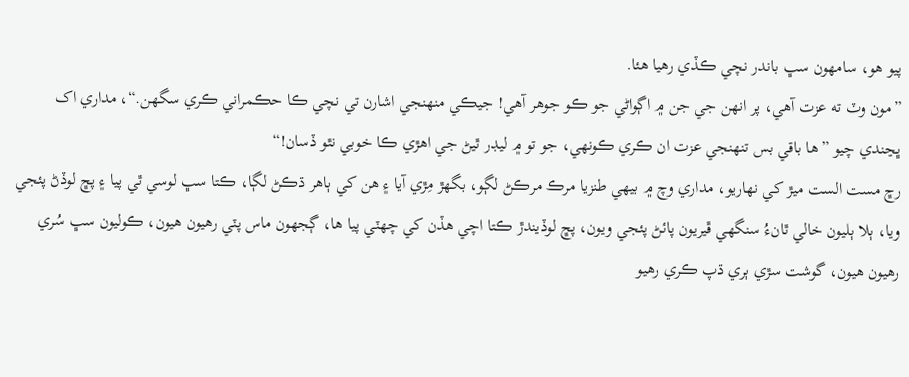پيو هو، سامهون سڀ باندر نچي ڪڏي رهيا هئا.
”مون وٽ ته عزت آهي، پر انهن جي جن ۾ اڳواڻي جو ڪو جوهر آهي! جيڪي منهنجي اشارن تي نچي ڪا حڪمراني ڪري سگهن.“، مداري اک ڀڃندي چيو ”ها باقي بس تنهنجي عزت ان ڪري ڪونهي، جو تو ۾ ليڊر ٿيڻ جي اهڙي ڪا خوبي نٿو ڏسان!“
رڇ مست الست ميڙ کي نهاريو، مداري وچ ۾ بيهي طنزيا مرڪ مرڪڻ لڳو، بگهڙ مِڙي آيا ۽ هن کي ٻاهر ڌڪڻ لڳا، ڪتا سڀ لوسي ٿي پيا ۽ پڇ لوڏڻ پئجي ويا، ٻلا ٻليون خالي ٿانءُ سنگهي ڦيريون پائڻ پئجي ويون، پڇ لوڏيندڙ ڪتا اچي ھڏن کي چهٽي پيا ها، ڳجهون ماس پٽي رهيون هيون، ڪوليون سڀ سُري رهيون هيون، گوشت سڙي ٻري ڌپ ڪري رهيو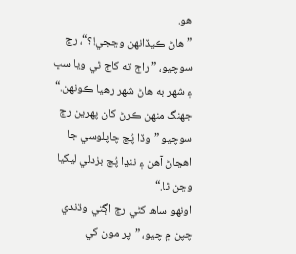هو.
”هاڻ ڪيڏانهن وڃجي!؟“، رڇ سوچيو، ”راڄ ته کاڄ ٿي ويا سڀ ۽ شهر به هاڻ شهر رهيا ڪونهن.“
جهنگ منهن ڪرڻ کان پهرين رڇ سوچيو ”وڏا پُڇ چاپلوسي جا اهڃاڻ آهن ۽ ننڍا پُڇ بزدلي ليکيا وڃن ٿا.“
اونهو ساھ کڻي رڇ اڳتي وڌندي چپن ۾ چيو، ”پر مون کي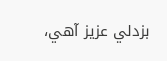بزدلي عزيز آهي،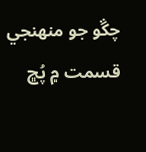چڱو جو منهنجي قسمت ۾ پُڇ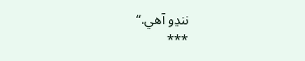ننڍو آهي.“
***